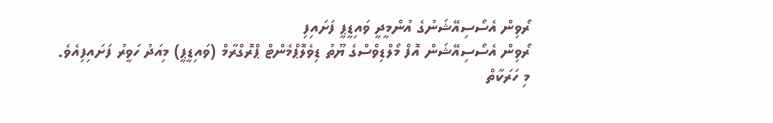ރޯވިން އެސޯސިއޭޝަނުގެ އުންމީދީ ވައިޑީޕީ ފަށައިފި
ރޯވިން އެސޯސިއޭޝަން އޮފް މޯލްޑިވްސްގެ ޔޫތު ޑިވެލޮޕްމެންޓް ޕްރޮގްރާމް (ވައިޑީޕީ) މިއަދު ހަވީރު ފަށައިފިއެވެ.
މި ހަރަކާތް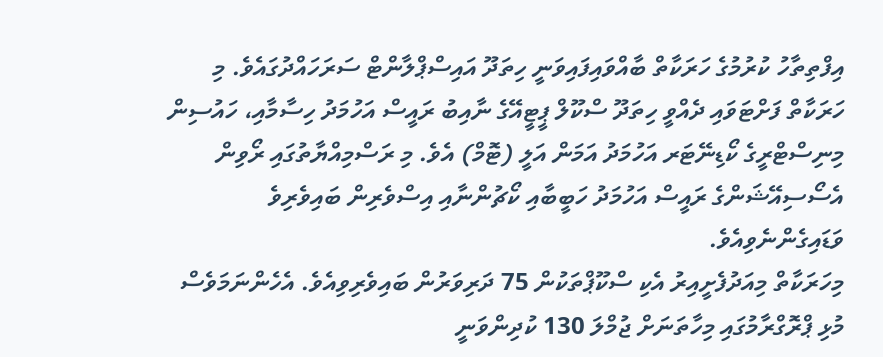އިފްތިތާހު ކުރުމުގެ ހަރަކާތް ބާއްވައިފައިވަނީ ހިތަދޫ އައިސްޕްލާންޓް ސަރަހައްދުގައެވެ. މި ހަރަކާތް ފަށްޓަވައި ދެއްވީ ހިތަދޫ ސްކޫލް ޕީޓީއޭގެ ނާއިބު ރައީސް އަހުމަދު ހިސާމާއި، ހައުސިން މިނިސްޓްރީގެ ކޯޑިނޭޓަރ އަހުމަދު އަމަން އަލީ (ޓޮމް) އެވެ. މި ރަސްމިއްޔާތުގައި ރޯވިން އެސޯސިއޭޝަންގެ ރައީސް އަހުމަދު ހަބީބާއި ކޯޗުންނާއި އިސްވެރިން ބައިވެރިވެ ވަޑައިގެންނެވިއެވެ.
މިހަރަކާތް މިއަދުފެށީއިރު އެކި ސްކޫޕްތަކުން 75 ދަރިވަރުން ބައިވެރިވިއެވެ. އެހެންނަމަވެސް މުޅި ޕްރޮގްރާމުގައި މިހާތަނަށް ޖުމްލަ 130 ކުދިންވަނީ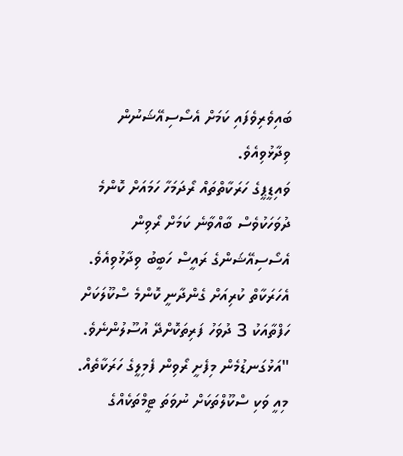ބައިވެރިވެފައި ކަމަށް އެސޯސިއޭޝަނުން ވިދާޅުވިއެވެ.
ވައިޑީޕީގެ ހަރަކާތްތައް ރޯދަމަހާ ހަމައަށް ކޮންމެ ދުވަހަކުވެސް ބާއްވާނެ ކަމަށް ރޯވިން އެސޯސިއޭޝަންގެ ރައީސް ހަބީބު ވިދާޅުވިއެވެ. އެހަރަކާތް ކުރިއަށް ގެންދާނީ ކޮންމެ ސްކޫލަކަށް ހަފްތާއަކު 3 ދުވަހު ފަރިތަކޮށްދޭ އުސޫލުންނެވެ.
"އަޅުގަނޑުމެން މިފެށީ ރޯވިން ފެމިލީގެ ހަރަކާތެއް. މިއީ ވަކި ސްކޫލްތަކަށް ނުވަތަ ޓީމްތަކެއްގެ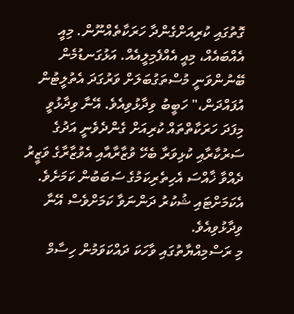ގޮތުގައި ކުރިއަށްގެންދާ ހަރަކާތެއްނޫން. މިއީ އެއްބައެއް، މިއީ އެއްފެމިލީއެއް. އަޅުގަނޑުމެން ބޭނުންވަނީ މުސްތަގުބަލަށް ވަރުގަދަ އެތުލީޓުން އުފައްދަން،" ހަބީބު ވިދާޅުވިއެވެ. އޭނާ ވިދާޅުވީ މިފަދަ ހަރަކާތްތައް ކުރިއަށް ގެންދެވެނީ އަދުގެ ސަރުކާރާއި ކުޅިވަރާ ބެހޭ ވުޒާރާއާއި އެވުޒާރާގެ ވަޒީރު ދެއްވާ ޚާއްސަ އެހިތެރިކަމުގެ ސަބަބުން ކަމަށެވެ. އެކަމަށްޓައި ޝުކުރު ދަންނަވާ ކަމަށްވެސް އޭނާ ވިދާޅުވިއެވެ.
މި ރަސްމިއްޔާތުގައި ވާހަކަ ދައްކަވަމުން ހިސާމް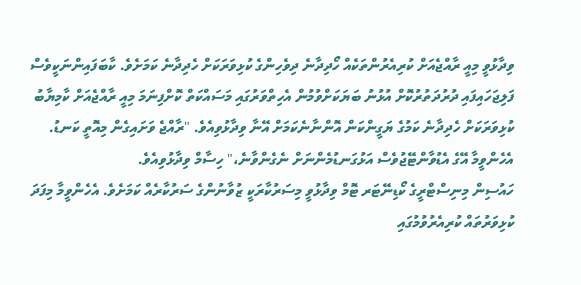ވިދާޅުވީ މިއީ ރާއްޖެއަށް ކުރިއެރުންތަކެއް ހޯދިދާނެ ދިވެހިންގެ ކުޅިވަރަކަށް ހެދިދާނެ ކަމަށެވެ. ކާބަފައިންނަކީވެސް ފަލިޖަހައިފައި ދުރުދަތުރުކޮށް އުޅުނު ބަޔަކަށްވުމުން އެހިތްވަރުގައި މަސައްކަތް ކޮށްފިނަމަ މިއީ ރާއްޖެއަށް ކާމިޔާބު ކުޅިވަރަކަށް ހެދިދާނެ ކަމުގެ ޔަގީންކަން އޮންނާނެކަމަށް އޭނާ ވިދާޅުވިއެވެ. "ރާއްޖެ ވަށައިގެން މިއޮތީ ކަނޑު. އެހެންވީމާ އޭގެ އެޑުވާންޓޭޖުވެސް އަޅުގަނޑުމެންނަށް ނެގެންވާނެ،" ހިސާމް ވިދާޅުވިއެވެ.
ހައުސިން މިނިސްޓްރީގެ ކޯޑިނޭޓަރ ޓޮމް ވިދާޅުވީ މިސަރުކާރަކީ ޒުވާނުންގެ ސަރުކާރެއް ކަމަށެވެ. އެހެންވީމާ މިފަދަ ކުޅިވަރުތައް ކުރިއެރުވުމުގައި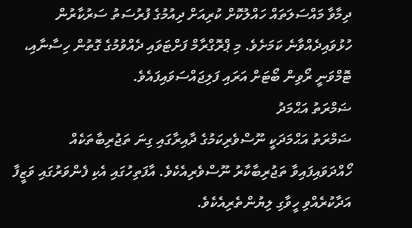ދިމާވާ މައްސަލަތައް ހައްލުކޮށް ކުރިއަށް ދިއުމުގެ ފުރުސަތު ސަރުކާރުން ހުޅުވައިދެއްވާނެ ކަމަށެވެ. މި ޕްރޮގްރާމް ފަށްޓަވައި ދެއްވުމުގެ ގޮތުން ހިސާނާއި، ޓޮމްވަނީ ރޯވިން ބޯޓަށް އަރައި ފަލިޖައްސަވައިފައެވެ.
ޟަމްރަތު އަޙްމަދު
ޟަމްރަތު އަޙްމަދަކީ ނޫސްވެރިކަމުގެ ދާއިރާގައި ގިނަ ތަޖުރިބާތަކެއް ހޯއްދަވައިފައިވާ ތަޖުރިބާކާރު ނޫސްވެރިއެކެވެ. އާފަތިހުގައި އެކި ފެންވަރުގައި ވަޒީފާ އަދާކުރެއްވި ހީވާގި ލިޔުންތެރިއެކެވެ.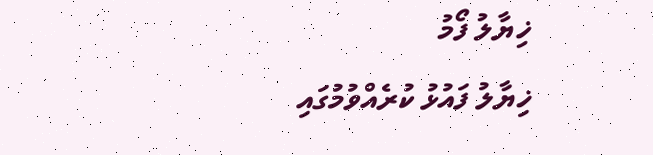ޚިޔާލު ފޯމު
ޚިޔާލު ފައުޅު ކުރެއްވުމުގައި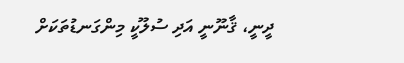ދީނީ، ޤާނޫނީ އަދި ސުލޫކީ މިންގަނޑުތަކަށް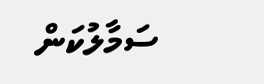ސަމާލުކަން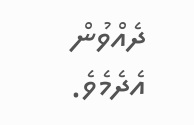ދެއްވުން އެދެމެވެ.